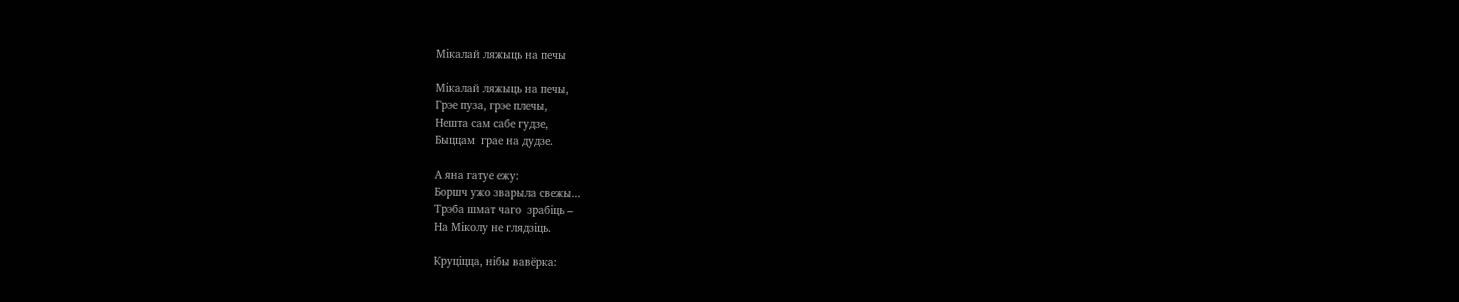Мiкалай ляжыць на печы

Мікалай ляжыць на печы,
Грэе пуза, грэе плечы,
Нешта сам сабе гудзе,
Быццам  грае на дудзе.

А яна гатуе ежу:
Боршч ужо зварыла свежы...
Трэба шмат чаго  зрабіць –
На Міколу не глядзіць.

Круціцца, нібы вавёрка: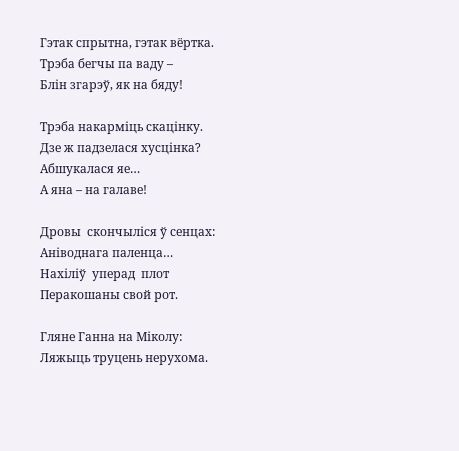Гэтак спрытна, гэтак вёртка.
Трэба бегчы па ваду –
Блін згарэў, як на бяду!

Трэба накарміць скацінку.
Дзе ж падзелася хусцінка?
Абшукалася яе…
А яна – на галаве!

Дровы  скончыліся ў сенцах:
Аніводнага паленца…
Нахіліў  уперад  плот
Перакошаны свой рот.

Гляне Ганна на Міколу:
Ляжыць труцень нерухома.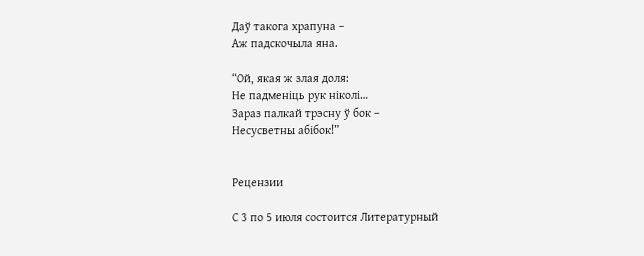Даў такога храпуна –
Аж падскочыла яна.

“Ой, якая ж злая доля:
Не падменіць рук ніколі…
Зараз палкай трэсну ў бок –
Несусветны абібок!”


Рецензии

С 3 по 5 июля состоится Литературный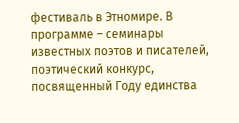фестиваль в Этномире. В программе – семинары известных поэтов и писателей, поэтический конкурс, посвященный Году единства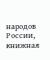народов России, книжная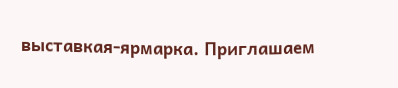выставкая-ярмарка. Приглашаем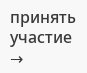принять участие →